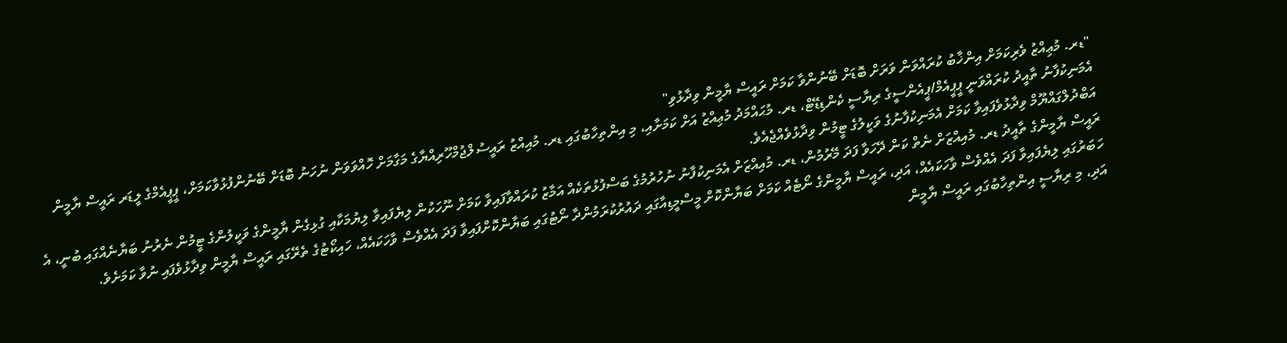"ޑރ. މުޢިއްޒު ވެރިކަމަށް އިންޚާބު ކުރައްވަން ވަރަށް ބޮޑަށް ބޭނުންވާ ކަމަށް ރައީސް ޔާމީން ވިދާޅުވި"
އެމަނިކުފާނު ތާއީދު ކުރައްވަނީ ޕީޕީއެމް/ޕީއެންސީގެ ރިޔާސީ ކެންޑިޑޭޓް، ޑރ. މުޙައްމަދު މުޢިއްޒު އަށް ކަމަށާއި، މި އިންތިހާބުގައި ޑރ. މުއިއްޒު ރައީސުލްޖުމްހޫރިއްޔާގެ މަގާމަށް ހޮއްވަވަން ނުހަނު ބޮޑަށް ބޭނުންފުޅުވާކަމަށް، ޕީޕީއެމްގެ ލީޑަރ ރައީސް ޔާމީން އަބްދުލްގައްޔޫމް ވިދާޅުވެފައިވާ ކަމަށް އެމަނިކުފާނުގެ ވަކީލުގެ ޓީމުން ވިދާޅުވެއްޖެއެވެ.
ރައީސް ޔާމީންގެ ތާއީދު ޑރ. މުއިއްޒަށް ނެތް ކަން ދޭހަވާ ފަދަ މޭރުމުން، ޑރ. މުއިއްޒަށް އެމަނިކުފާނު ނުހުރުމުގެ ބަސްފުޅުތަކެއް އަމާޒު ކުރައްވާފައިވާ ކަމަށް ނޫހަކުން ލިޔެފައިވާ ލިޔުމަކާއި ގުޅިގެން ޔާމީންގެ ވަކީލުންގެ ޓީމުން ނެރުނު ބަޔާނެއްގައި ބުނީ، އެ ހަބަރުގައި ލިޔެފައިވާ ފަދަ އެއްވެސް ވާހަކައެއް، އަދި، ރައީސް ޔާމީންގެ ނޯޓެއް ކަމަށް ބަޔާންކޮށް މީސްމީޑިއާގައި ދައުރުކުރަމުންދާ ނޯޓުގައި ބަޔާންކޮށްފައިވާ ފަދަ އެއްވެސް ވާހަކައެއް، ހައިކޯޓުގެ ތެރޭގައި ރައީސް ޔާމީން ވިދާޅުވެފައި ނުވާ ކަމަށެވެ.
އަދި، މި ރިޔާސީ އިންތިހާބުގައި ރައީސް ޔާމީން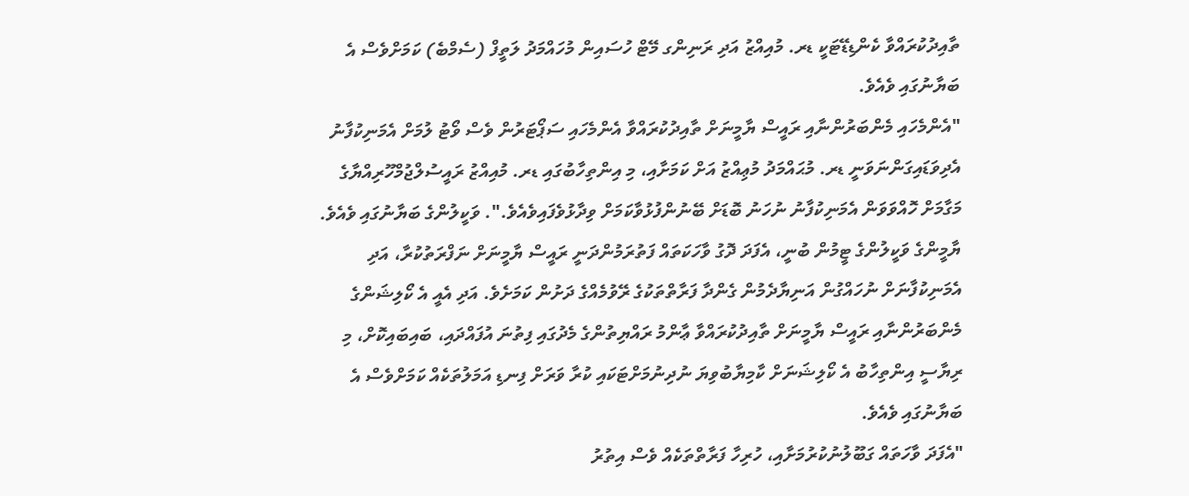ތާއިދުކުރައްވާ ކެންޑިޑޭޓަކީ ޑރ. މުއިއްޒު އަދި ރަނިންގ މޭޓް ހުސައިން މުހައްމަދު ލަތީފް (ސެމްބެ) ކަމަށްވެސް އެ ބަޔާނުގައި ވެއެވެ.
"އެންމެހައި މެންބަރުންނާއި ރައީސް ޔާމީނަށް ތާއިދުކުރައްވާ އެންމެހައި ސަޕޯޓަރުން ވެސް ވޯޓު ލުމަށް އެމަނިކުފާނު އެދިވަޑައިގަންނަވަނީ ޑރ. މުޙައްމަދު މުޢިއްޒު އަށް ކަމަށާއި، މި އިންތިހާބުގައި ޑރ. މުއިއްޒު ރައީސުލްޖުމްހޫރިއްޔާގެ މަގާމަށް ހޮއްވަވަން އެމަނިކުފާނު ނުހަނު ބޮޑަށް ބޭނުންފުޅުވާކަމަށް ވިދާޅުވެފައިވެއެވެ.". ވަކީލުންގެ ބަޔާނުގައި ވެއެވެ.
ޔާމީންގެ ވަކީލުންގެ ޓީމުން ބުނީ، އެފަދަ ދޮގު ވާހަކަތައް ފަތުރަމުންދަނީ ރައީސް ޔާމީނަށް ނަފްރަތުކުރާ، އަދި އެމަނިކުފާނަށް ނުހައްގުން އަނިޔާދެމުން ގެންދާ ފަރާތްތަކުގެ ރޭވުމެއްގެ ދަށުން ކަމަށެވެ. އަދި އެއީ އެ ކޯލިޝަންގެ މެންބަރުންނާއި ރައީސް ޔާމީނަށް ތާއިދުކުރައްވާ ޢާންމު ރައްޔިތުންގެ މެދުގައި ފިތުނަ އުފައްދައި، ބައިބައިކޮށް، މި ރިޔާސީ އިންތިހާބު އެ ކޯލިޝަނަށް ކާމިޔާބުވިޔަ ނުދިނުމަށްޓަކައި ކުރާ ވަރަށް ފިނޑި އަމަލުތަކެއް ކަމަށްވެސް އެ ބަޔާނުގައި ވެއެވެ.
"އެފަދަ ވާހަތައް ގަބޫލުނުކުރުމަށާއި، ހުރިހާ ފަރާތްތަކެއް ވެސް އިތުރު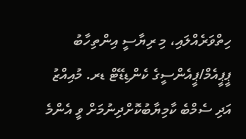ހިތްވަރެއްލައި، މި ރިޔާސީ އިންތިހާބު ޕީޕީއެމް/ޕީއެންސީގެ ކެންޑިޑޭޓް ޑރ. މުއިއްޒު އަދި ސެމްބެ ކާމިޔާބުކޮށްދިނުމަށް ވީ އެންމެ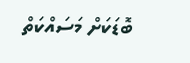ބޮޑަކަށް މަސައްކަތް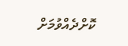ކޮށްދެއްވުމަށް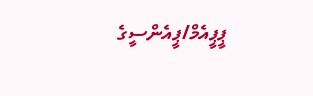ޕީޕީއެމް/ޕީއެންސީގެ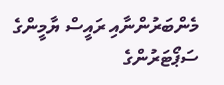މެންބަރުންނާއި ރައީސް ޔާމީންގެ ސަޕޯޓަރުންގެ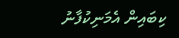ކިބައިން އެމަނިކުފާނު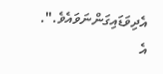އެދިވަޑައިގަންނަވައެވެ.". އެ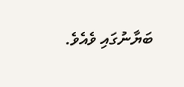ބަޔާނުގައި ވެއެވެ.